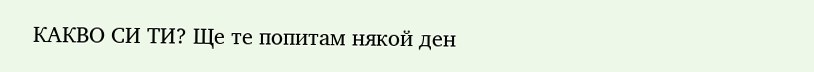КАКВО СИ ТИ? Ще те попитам някой ден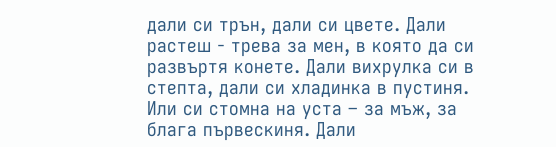дали си трън, дали си цвете. Дали растеш - трева за мен, в която да си развъртя конете. Дали вихрулка си в степта, дали си хладинка в пустиня. Или си стомна на уста – за мъж, за блага първескиня. Дали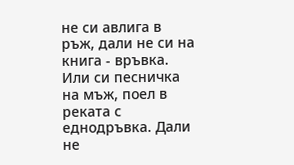не си авлига в ръж, дали не си на книга - връвка. Или си песничка на мъж, поел в реката с еднодръвка. Дали не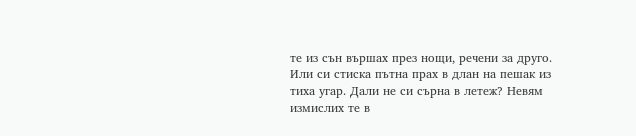те из сън вършах през нощи, речени за друго. Или си стиска пътна прах в длан на пешак из тиха угар. Дали не си сърна в летеж? Невям измислих те в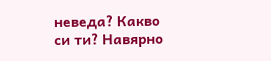неведа? Какво си ти? Навярно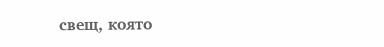свещ, която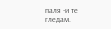паля -и те гледам.